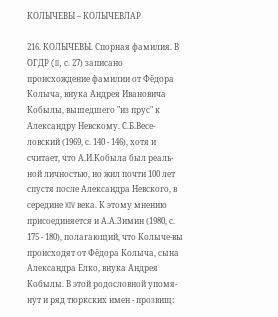КОЛЫЧЕВЫ – КОЛЫЧЕВЛАР

216. КОЛЫЧЕВЫ. Спорная фамилия. В ОГДР (II, с. 27) записано происхождение фамилии от Фёдора Колыча, внука Андрея Ивановича Кобылы, вышедшего "из прус" к Александру Невскому. С.Б.Весе-ловский (1969, с. 140 - 146), хотя и считает, что А.И.Кобыла был реаль-ной личностью, но жил почти 100 лет спустя после Александра Невского, в середине XIV века. К этому мнению присоединяется и А.А.Зимин (1980, с. 175 - 180), полагающий, что Колыче-вы происходят от Фёдора Колыча, сына Александра Елко, внука Андрея Кобылы. В этой родословной упомя-нут и ряд тюркских имен - прозвищ: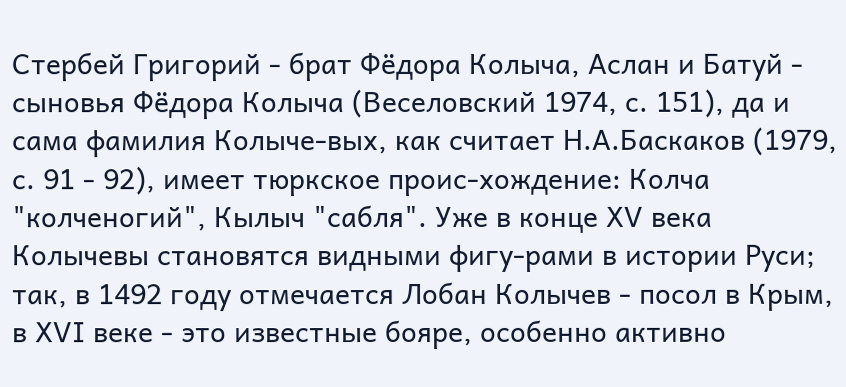Стербей Григорий - брат Фёдора Колыча, Аслан и Батуй - сыновья Фёдора Колыча (Веселовский 1974, с. 151), да и сама фамилия Колыче-вых, как считает Н.А.Баскаков (1979, с. 91 - 92), имеет тюркское проис-хождение: Колча "колченогий", Кылыч "сабля". Уже в конце ХV века Колычевы становятся видными фигу-рами в истории Руси; так, в 1492 году отмечается Лобан Колычев - посол в Крым, в ХVI веке - это известные бояре, особенно активно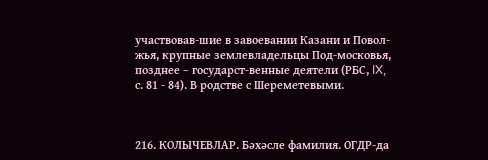участвовав-шие в завоевании Казани и Повол-жья, крупные землевладельцы Под-московья, позднее – государст-венные деятели (РБС, IX, с. 81 - 84). В родстве с Шереметевыми.



216. КОЛЫЧЕВЛАР. Бәхәсле фамилия. ОГДР-да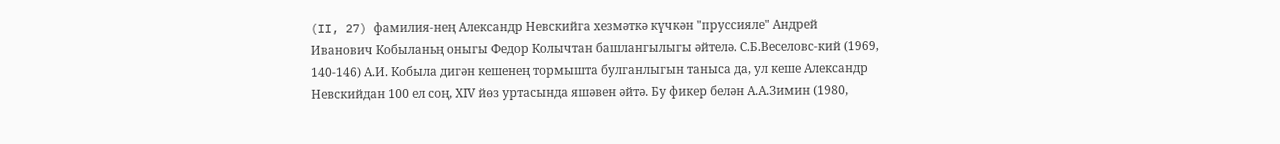(II, 27) фамилия-нең Александр Невскийга хезмәткә күчкән "пруссияле" Андрей Иванович Кобыланьң оныгы Федор Колычтан башлангылыгы әйтелә. С.Б.Веселовс-кий (1969, 140-146) А.И. Кобыла дигән кешенең тормышта булганлыгын таныса да, ул кеше Александр Невскийдан 100 ел соң, ХIV йөз уртасында яшәвен әйтә. Бу фикер белән А.А.Зимин (1980,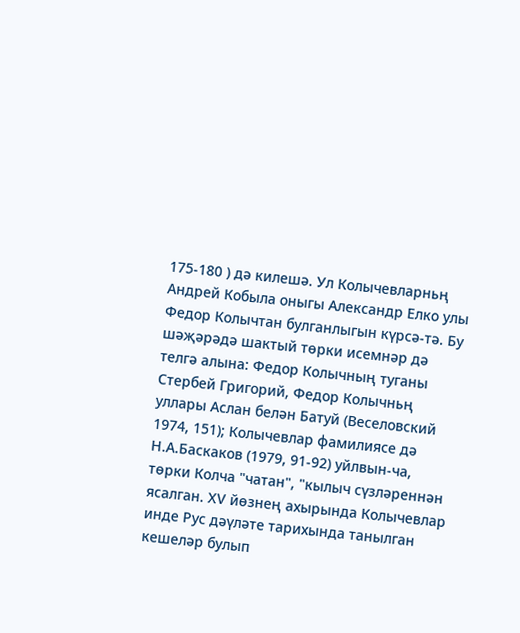175-180 ) дә килешә. Ул Колычевларньң Андрей Кобыла оныгы Александр Елко улы Федор Колычтан булганлыгын күрсә-тә. Бу шәҗәрәдә шактый төрки исемнәр дә телгә алына: Федор Колычның туганы Стербей Григорий, Федор Колычньң уллары Аслан белән Батуй (Веселовский 1974, 151); Колычевлар фамилиясе дә Н.А.Баскаков (1979, 91-92) уйлвын-ча, төрки Колча "чатан", "кылыч сүзләреннән ясалган. ХV йөзнең ахырында Колычевлар инде Рус дәүләте тарихында танылган кешеләр булып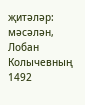җитәләр: мәсәлән, Лобан Колычевның 1492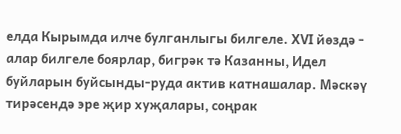елда Кырымда илче булганлыгы билгеле. XVI йөздә - алар билгеле боярлар, бигрәк тә Казанны, Идел буйларын буйсынды-руда актив катнашалар. Мәскәү тирәсендә эре җир хуҗалары, соңрак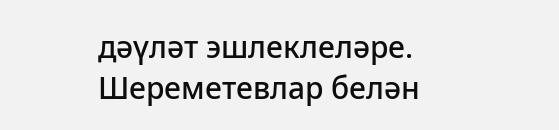дәүләт эшлеклеләре. Шереметевлар белән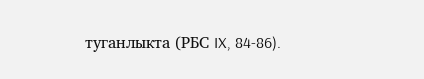туганлыкта (РБС IX, 84-86).